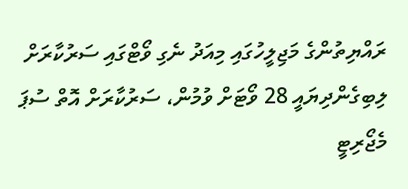ރައްޔިތުންގެ މަޖިލީހުގައި މިއަދު ނެގި ވޯޓްގައި ސަރުކާރަށް ލިބިގެންދިޔައީ 28 ވޯޓަށް ވުމުން، ސަރުކާރަށް އޮތް ސުޕަ މެޖޯރިޓީ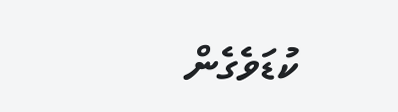ކުޑަވެގެން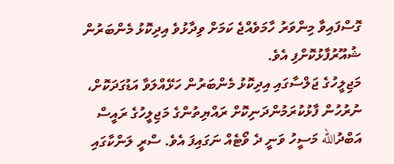ގޮސްފައިވާ މިންވަރު ހާމަވެއްޖެ ކަމަށް ވިދާޅުވެ އިދިކޮޅު މެންބަރުން ޝުއޫރުފާޅުކޮށްފި އެވެ.
މަޖިލީހުގެ ޖަލްސާގައި އިދިކޮޅު މެންބަރުން ހަޅޭއްލަވާ އަޑުގަދަކޮށް، ނުރުހުން ފާޅުކުރަމުންދަނިކޮށް ރައްޔިތުންގެ މަޖިލީހުގެ ރައީސް އަބްދުالله މަސީހު ވަނީ ދެ ވޯޓެއް ނަގައިފަ އެވެ. ސްރީ ލަންކާގައި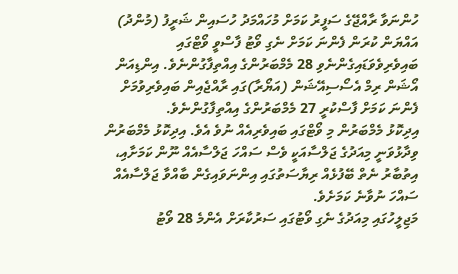ހުންނަވާ ރާއްޖޭގެ ސަފީރު ކަމަށް މުހައްމަދު ހުސައިން ޝަރީފު (މުންދު) އައްޔަން ކުރަން ފެންނަ ކަމަށް ނެގި ވޯޓު ފާސްވީ ވޯޓްގައި ބައިވެރިވެވަޑައިގެންނެވި 28 މެމްބަރުންގެ އިއްތިފާގުންނެވެ. އިންޑިއަން އޯޝަން ރިމް އެސޯސިއޭޝަން (އަޔޯރާ)ގައި ރާއްޖެއިން ބައިވެރިވުމަށް ފެންނަ ކަމަށް ފާސްކުރީ 27 މެމްބަރުންގެ އިއްތިފާގުންނެވެ.
އިދިކޮޅު މެމްބަރުން މި ވޯޓްގައި ބައިވެރިއެއް ނުވެ އެވެ. އިދިކޮޅު މެމްބަރުން ވިދާޅުވަނީ މިއަދުގެ ޖަލްސާއަކީ ވެސް ސައްހަ ޖަލްސާއެއް ނޫން ކަމަށާއި، އިތުބާރު ނެތް ބޭފުޅެއް ރިޔާސަތުގައި އިންނަވައިގެން ބާއްވާ ޖަލްސާއެއް ސައްހަ ނުވާނެ ކަމަށެވެ.
މަޖިލީހުގައި މިއަދުގެ ނެގި ވޯޓުގައި ސަރުކާރަށް އެންމެ 28 ވޯޓު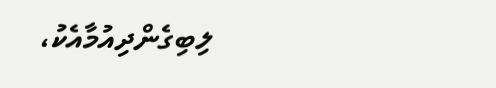ލިބިގެންދިއުމާއެކު،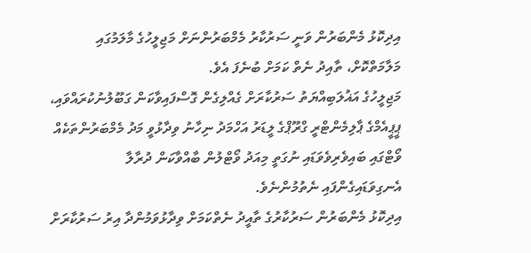އިދިކޮޅު މެންބަރުން ވަނީ ސަރުކާރު މެމްބަރުންނަށް މަޖިލީހުގެ މާލަމުގައި މަލާމަތްކޮށް، ތާއިދު ނެތް ކަމަށް ބުނެފަ އެވެ.
މަޖިލީހުގެ އަޣުލަބިއްޔަތު ސަރުކާރަށް ގެއްލިގެން ގޮސްފައިވާކަން ގަބޫލުނުކުރައްވައި، ޕީޕީއެމްގެ ޕާލިމެންޓްރީ ގްރޫޕްގެ ލީޑަރު އަހްމަދު ނިހާނު ވިދާޅުވީ މަދު މެމްބަރުންތަކެއް ވޯޓްގައި ބައިވެރިވެވަޑައި ނުގަތީ މިއަދު ވޯޓްލުން ބާއްވާކަން ދުރާލާ އެނގިވަޑައިގެންފައި ނެތުމުންނެވެ.
އިދިކޮޅު މެންބަރުން ސަރުކާރުގެ ތާއީދު ނެތްކަމަށް ވިދާޅުވަމުންދާ އިރު ސަރުކާރަށް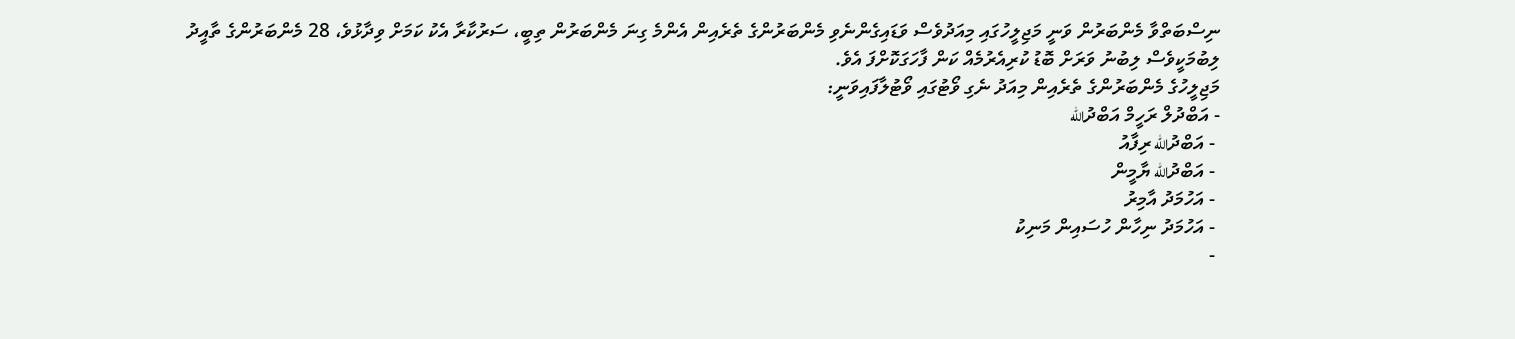ނިސްބަތްވާ މެންބަރުން ވަނީ މަޖިލީހުގައި މިއަދުވެސް ވަޑައިގެންނެވި މެންބަރުންގެ ތެރެއިން އެންމެ ގިނަ މެންބަރުން ތިބީ، ސަރުކާރާ އެކު ކަމަށް ވިދާޅުވެ، 28 މެންބަރުންގެ ތާއީދު ލިބުމަކީވެސް ލިބުނު ވަރަށް ބޮޑު ކުރިއެރުމެއް ކަން ފާހަގަކޮށްފަ އެވެ.
މަޖިލީހުގެ މެންބަރުންގެ ތެރެއިން މިއަދު ނެގި ވޯޓުގައި ވޯޓުލާފައިވަނީ:
- އަބްދުލް ރަހީމް އަބްދުالله
 - އަބްދުالله ރިފާއު
 - އަބްދުالله ޔާމީން
 - އަހުމަދު އާމިރު
 - އަހުމަދު ނިހާން ހުސައިން މަނިކު
 -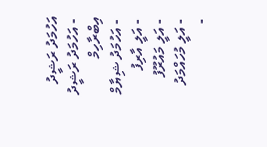އަހުމަދު ރަޝީދު
 - އަހުމަދު ރަޝީދު އިބްރާހިމް
 - އަހުމަދު ޝިޔާމް
 - އަލީ އާރިފު
 - އަލީ މައުރޫފު
 - އަލީ މުހައްމަދު
 -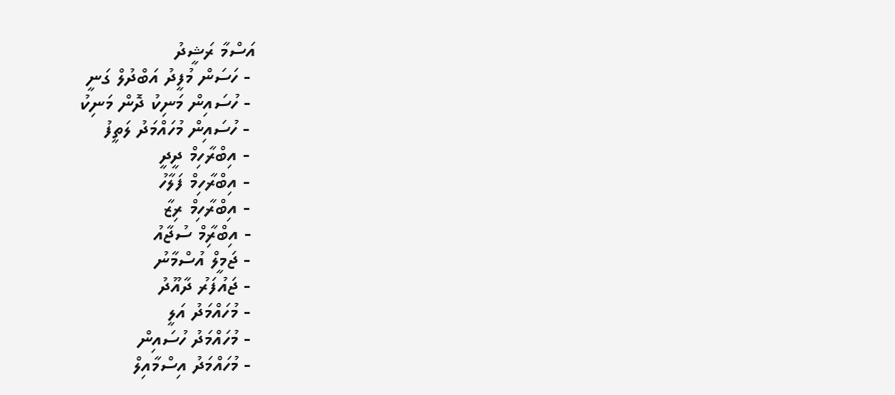އަސްމާ ރަޝީދު
 - ހަސަން މުފީދު އަބްދުލް ގަނީ
 - ހުސައިން މަނިކު ދޮން މަނިކު
 - ހުސައިން މުހައްމަދު ލަތީފު
 - އިބްރާހިމް ދީދީ
 - އިބްރާހިމް ފަލާހު
 - އިބްރާހިމް ރިޒާ
 - އިބްރާިމް ސުޖާއު
 - ޖަމީލް އުސްމާނު
 - ޖައުފަރު ދާއޫދު
 - މުހައްމަދު އަލީ
 - މުހައްމަދު ހުސައިން
 - މުހައްމަދު އިސްމާއިލް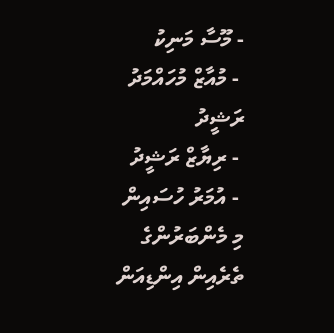- މޫސާ މަނިކު
 - މުއާޒް މުހައްމަދު ރަޝީދު
 - ރިޔާޒް ރަޝީދު
 - އުމަރު ހުސައިން
މި މެންބަރުންގެ ތެރެއިން އިންޑިއަން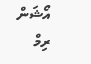އޯޝަން ރިމް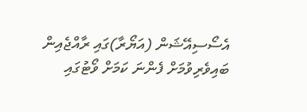އެސޯސިއޭޝަން (އަޔޯރާ)ގައި ރާއްޖެއިން ބައިވެރިވުމަށް ފެންނަ ކަމަށް ވޯޓުގައި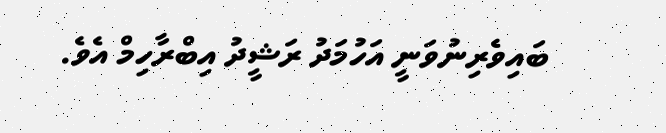ބައިވެރިނުވަނީ އަހުމަދު ރަޝީދު އިބްރާހިމް އެވެ.